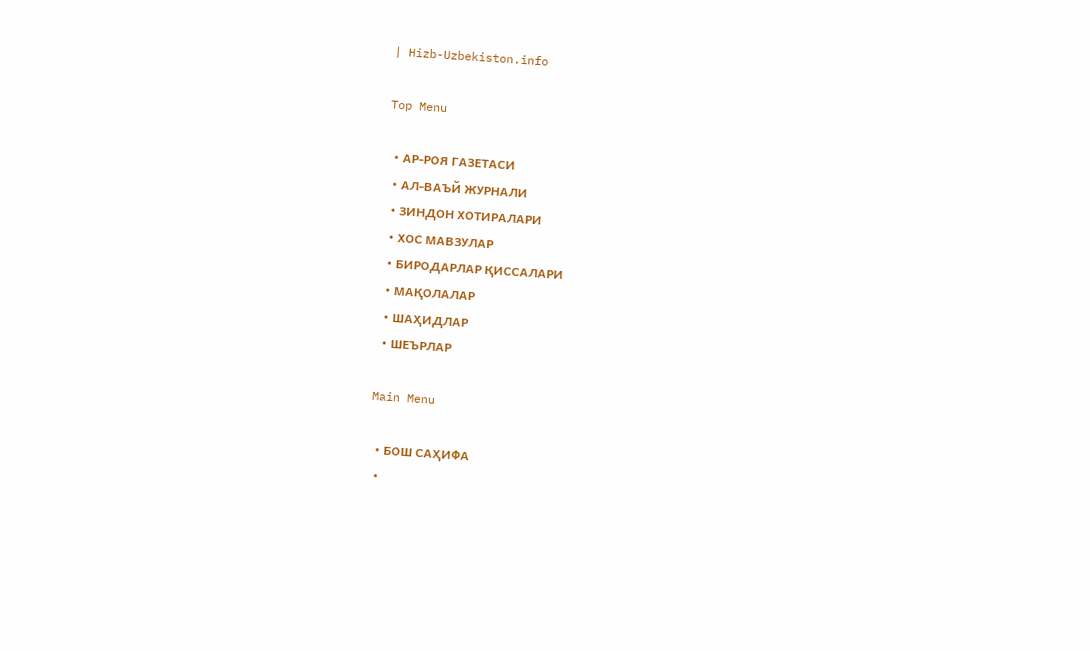| Hizb-Uzbekiston.info

Top Menu

  • АР-РОЯ ГАЗЕТАСИ
  • АЛ-ВАЪЙ ЖУРНАЛИ
  • ЗИНДОН ХОТИРАЛАРИ
  • ХОС МАВЗУЛАР
  • БИРОДАРЛАР ҚИССАЛАРИ
  • МАҚОЛАЛАР
  • ШАҲИДЛАР
  • ШЕЪРЛАР

Main Menu

  • БОШ САҲИФА
  •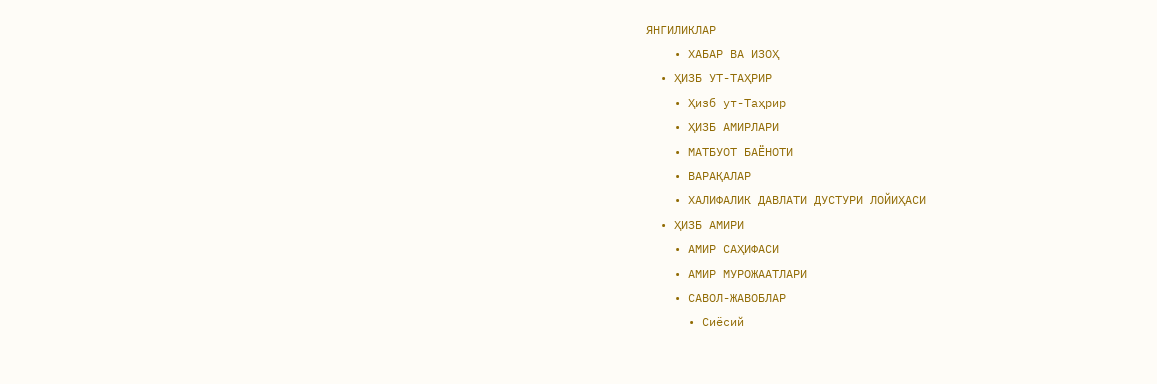ЯНГИЛИКЛАР
    • ХАБАР ВА ИЗОҲ
  • ҲИЗБ УТ-ТАҲРИР
    • Ҳизб ут-Таҳрир
    • ҲИЗБ АМИРЛАРИ
    • МАТБУОТ БАЁНОТИ
    • ВАРАҚАЛАР
    • ХАЛИФАЛИК ДАВЛАТИ ДУСТУРИ ЛОЙИҲАСИ
  • ҲИЗБ АМИРИ
    • АМИР САҲИФАСИ
    • АМИР МУРОЖААТЛАРИ
    • САВОЛ-ЖАВОБЛАР
      • Сиёсий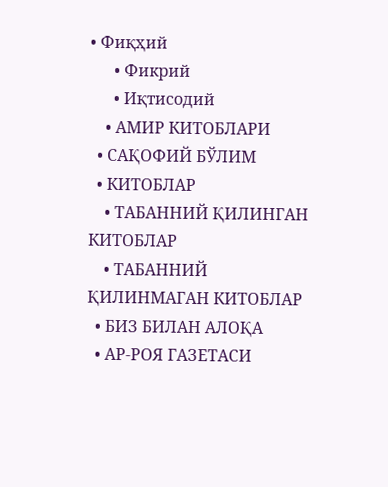• Фиқҳий
      • Фикрий
      • Иқтисодий
    • АМИР КИТОБЛАРИ
  • САҚОФИЙ БЎЛИМ
  • КИТОБЛАР
    • ТАБАННИЙ ҚИЛИНГАН КИТОБЛАР
    • ТАБАННИЙ ҚИЛИНМАГАН КИТОБЛАР
  • БИЗ БИЛАН АЛОҚА
  • АР-РОЯ ГАЗЕТАСИ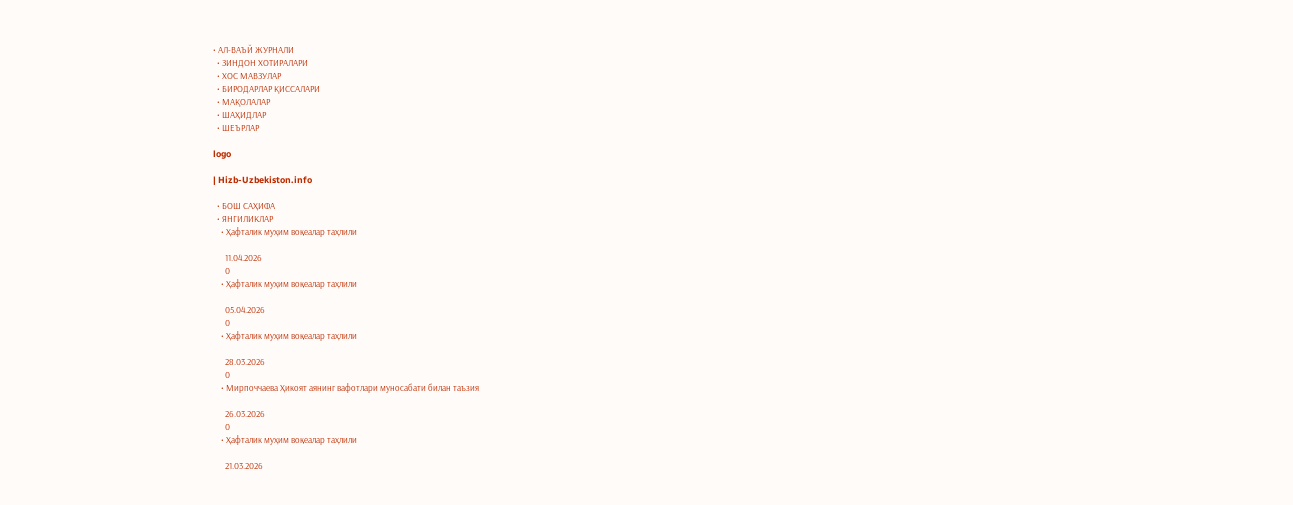• АЛ-ВАЪЙ ЖУРНАЛИ
  • ЗИНДОН ХОТИРАЛАРИ
  • ХОС МАВЗУЛАР
  • БИРОДАРЛАР ҚИССАЛАРИ
  • МАҚОЛАЛАР
  • ШАҲИДЛАР
  • ШЕЪРЛАР

logo

| Hizb-Uzbekiston.info

  • БОШ САҲИФА
  • ЯНГИЛИКЛАР
    • Ҳафталик муҳим воқеалар таҳлили

      11.04.2026
      0
    • Ҳафталик муҳим воқеалар таҳлили

      05.04.2026
      0
    • Ҳафталик муҳим воқеалар таҳлили

      28.03.2026
      0
    • Мирпоччаева Ҳикоят аянинг вафотлари муносабати билан таъзия

      26.03.2026
      0
    • Ҳафталик муҳим воқеалар таҳлили

      21.03.2026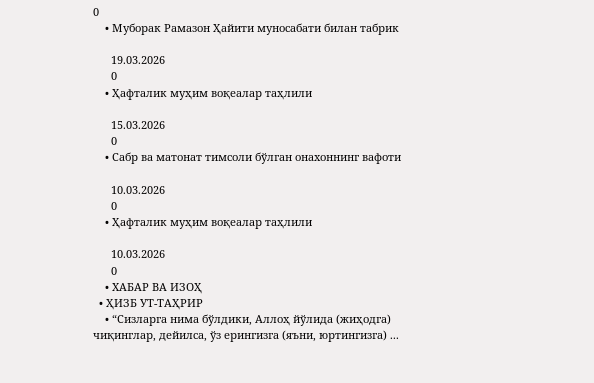0
    • Муборак Рамазон Ҳайити муносабати билан табрик

      19.03.2026
      0
    • Ҳафталик муҳим воқеалар таҳлили

      15.03.2026
      0
    • Сабр ва матонат тимсоли бўлган онахоннинг вафоти

      10.03.2026
      0
    • Ҳафталик муҳим воқеалар таҳлили

      10.03.2026
      0
    • ХАБАР ВА ИЗОҲ
  • ҲИЗБ УТ-ТАҲРИР
    • “Сизларга нима бўлдики, Аллоҳ йўлида (жиҳодга) чиқинглар, дейилса, ўз ерингизга (яъни, юртингизга) ...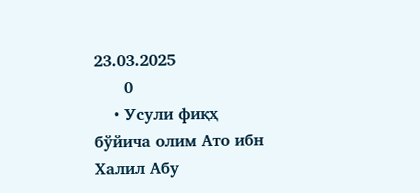23.03.2025
      0
    • Усули фиқҳ бўйича олим Ато ибн Халил Абу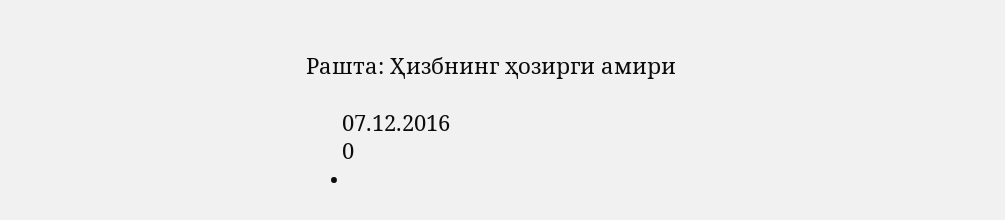Рашта: Ҳизбнинг ҳозирги амири

      07.12.2016
      0
    •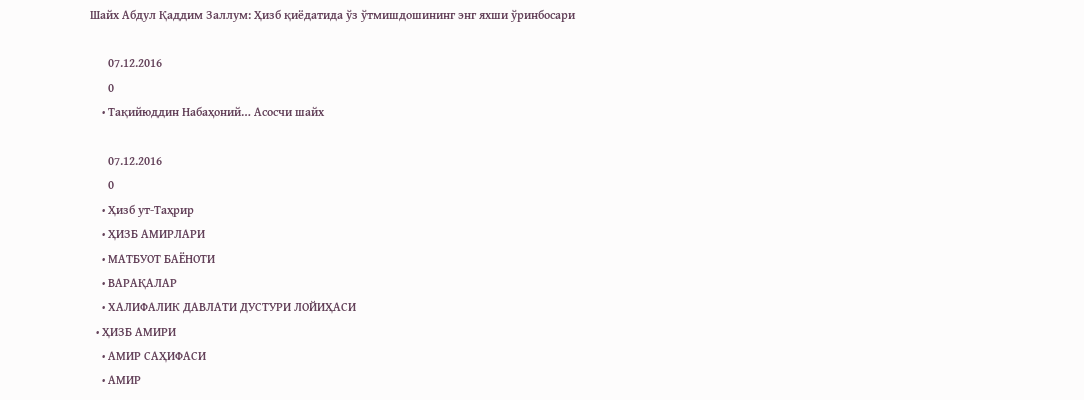Шайх Абдул Қаддим Заллум: Ҳизб қиёдатида ўз ўтмишдошининг энг яхши ўринбосари

      07.12.2016
      0
    • Тақийюддин Набаҳоний… Асосчи шайх

      07.12.2016
      0
    • Ҳизб ут-Таҳрир
    • ҲИЗБ АМИРЛАРИ
    • МАТБУОТ БАЁНОТИ
    • ВАРАҚАЛАР
    • ХАЛИФАЛИК ДАВЛАТИ ДУСТУРИ ЛОЙИҲАСИ
  • ҲИЗБ АМИРИ
    • АМИР САҲИФАСИ
    • АМИР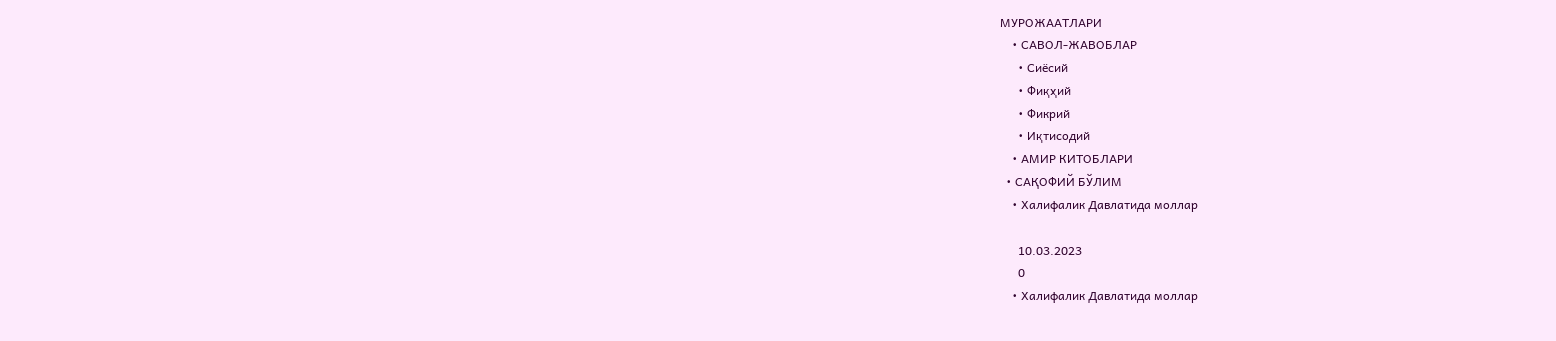МУРОЖААТЛАРИ
    • САВОЛ-ЖАВОБЛАР
      • Сиёсий
      • Фиқҳий
      • Фикрий
      • Иқтисодий
    • АМИР КИТОБЛАРИ
  • САҚОФИЙ БЎЛИМ
    • Халифалик Давлатида моллар

      10.03.2023
      0
    • Халифалик Давлатида моллар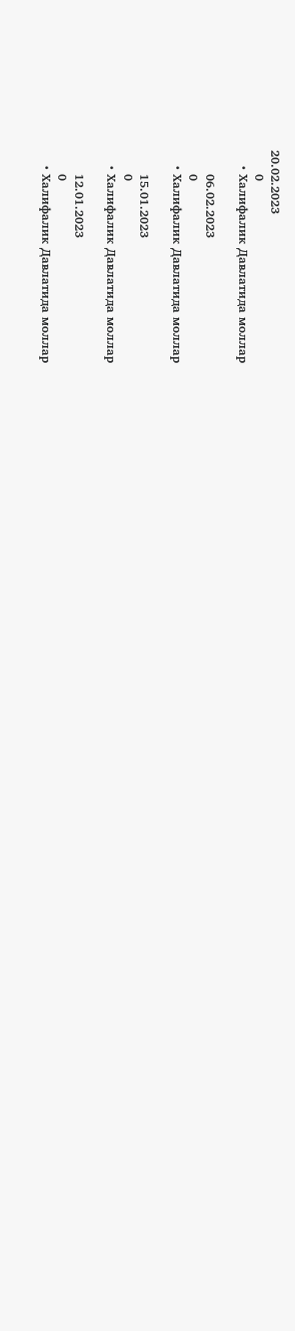20.02.2023
      0
    • Халифалик Давлатида моллар

      06.02.2023
      0
    • Халифалик Давлатида моллар

      15.01.2023
      0
    • Халифалик Давлатида моллар

      12.01.2023
      0
    • Халифалик Давлатида моллар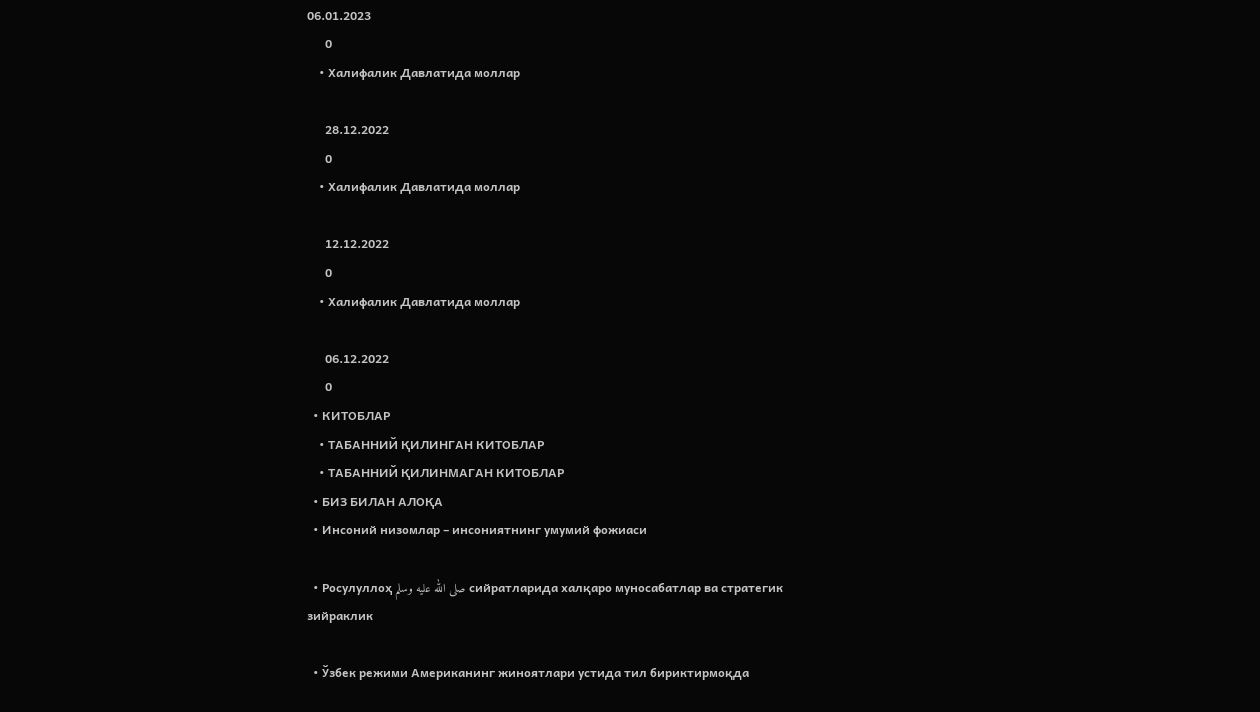06.01.2023
      0
    • Халифалик Давлатида моллар

      28.12.2022
      0
    • Халифалик Давлатида моллар

      12.12.2022
      0
    • Халифалик Давлатида моллар

      06.12.2022
      0
  • КИТОБЛАР
    • ТАБАННИЙ ҚИЛИНГАН КИТОБЛАР
    • ТАБАННИЙ ҚИЛИНМАГАН КИТОБЛАР
  • БИЗ БИЛАН АЛОҚА
  • Инсоний низомлар – инсониятнинг умумий фожиаси

  • Росулуллоҳ صلى الله عليه وسلم сийратларида халқаро муносабатлар ва стратегик зийраклик

  • Ўзбек режими Американинг жиноятлари устида тил бириктирмоқда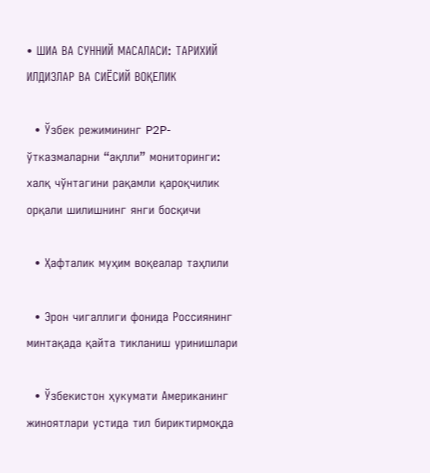• ШИА ВА СУННИЙ МАСАЛАСИ: ТАРИХИЙ ИЛДИЗЛАР ВА СИЁСИЙ ВОҚЕЛИК

  • Ўзбек режимининг P2P-ўтказмаларни “ақлли” мониторинги: халқ чўнтагини рақамли қароқчилик орқали шилишнинг янги босқичи

  • Ҳафталик муҳим воқеалар таҳлили

  • Эрон чигаллиги фонида Россиянинг минтақада қайта тикланиш уринишлари

  • Ўзбекистон ҳукумати Американинг жиноятлари устида тил бириктирмоқда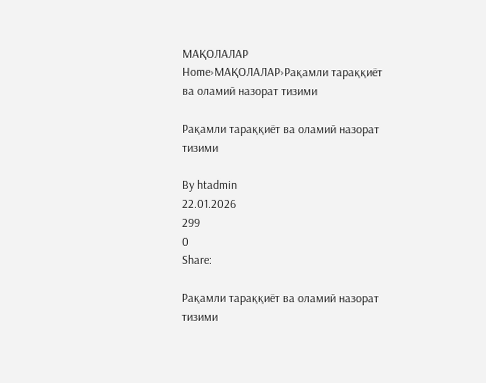МАҚОЛАЛАР
Home›МАҚОЛАЛАР›Рақамли тараққиёт ва оламий назорат тизими

Рақамли тараққиёт ва оламий назорат тизими

By htadmin
22.01.2026
299
0
Share:

Рақамли тараққиёт ва оламий назорат тизими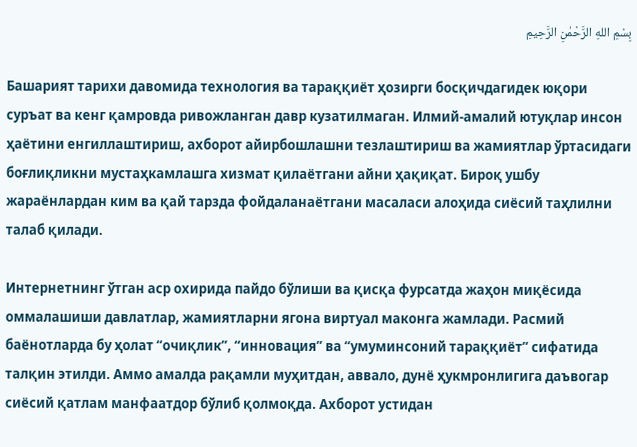بِسْمِ اللهِ الرَّحْمٰنِ الرَّحِيمِ

Башарият тарихи давомида технология ва тараққиёт ҳозирги босқичдагидек юқори суръат ва кенг қамровда ривожланган давр кузатилмаган. Илмий-амалий ютуқлар инсон ҳаётини енгиллаштириш, ахборот айирбошлашни тезлаштириш ва жамиятлар ўртасидаги боғлиқликни мустаҳкамлашга хизмат қилаётгани айни ҳақиқат. Бироқ ушбу жараёнлардан ким ва қай тарзда фойдаланаётгани масаласи алоҳида сиёсий таҳлилни талаб қилади.

Интернетнинг ўтган аср охирида пайдо бўлиши ва қисқа фурсатда жаҳон миқёсида оммалашиши давлатлар, жамиятларни ягона виртуал маконга жамлади. Расмий баёнотларда бу ҳолат “очиқлик”, “инновация” ва “умуминсоний тараққиёт” сифатида талқин этилди. Аммо амалда рақамли муҳитдан, аввало, дунё ҳукмронлигига даъвогар сиёсий қатлам манфаатдор бўлиб қолмоқда. Ахборот устидан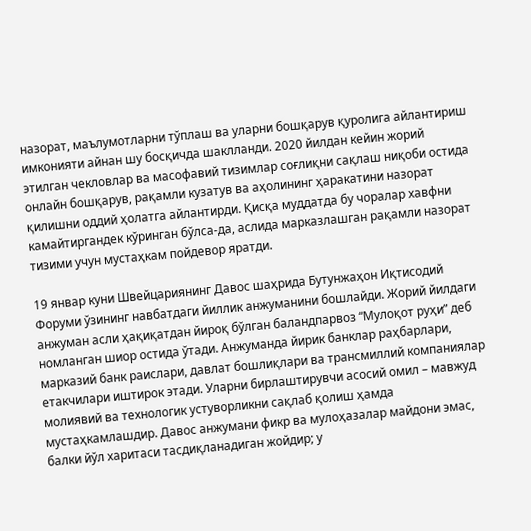назорат, маълумотларни тўплаш ва уларни бошқарув қуролига айлантириш имконияти айнан шу босқичда шаклланди. 2020 йилдан кейин жорий этилган чекловлар ва масофавий тизимлар соғлиқни сақлаш ниқоби остида онлайн бошқарув, рақамли кузатув ва аҳолининг ҳаракатини назорат қилишни оддий ҳолатга айлантирди. Қисқа муддатда бу чоралар хавфни камайтиргандек кўринган бўлса-да, аслида марказлашган рақамли назорат тизими учун мустаҳкам пойдевор яратди.

19 январ куни Швейцариянинг Давос шаҳрида Бутунжаҳон Иқтисодий Форуми ўзининг навбатдаги йиллик анжуманини бошлайди. Жорий йилдаги анжуман асли ҳақиқатдан йироқ бўлган баландпарвоз “Мулоқот руҳи” деб номланган шиор остида ўтади. Анжуманда йирик банклар раҳбарлари, марказий банк раислари, давлат бошлиқлари ва трансмиллий компаниялар етакчилари иштирок этади. Уларни бирлаштирувчи асосий омил – мавжуд молиявий ва технологик устуворликни сақлаб қолиш ҳамда мустаҳкамлашдир. Давос анжумани фикр ва мулоҳазалар майдони эмас, балки йўл харитаси тасдиқланадиган жойдир; у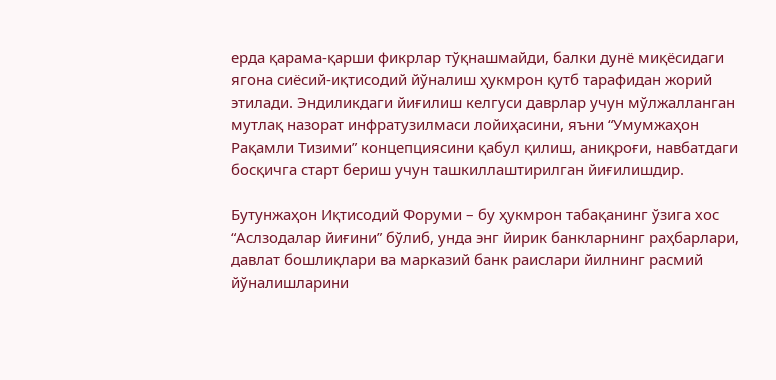ерда қарама-қарши фикрлар тўқнашмайди, балки дунё миқёсидаги ягона сиёсий-иқтисодий йўналиш ҳукмрон қутб тарафидан жорий этилади. Эндиликдаги йиғилиш келгуси даврлар учун мўлжалланган мутлақ назорат инфратузилмаси лойиҳасини, яъни “Умумжаҳон Рақамли Тизими” концепциясини қабул қилиш, аниқроғи, навбатдаги босқичга старт бериш учун ташкиллаштирилган йиғилишдир.

Бутунжаҳон Иқтисодий Форуми – бу ҳукмрон табақанинг ўзига хос “Аслзодалар йиғини” бўлиб, унда энг йирик банкларнинг раҳбарлари, давлат бошлиқлари ва марказий банк раислари йилнинг расмий йўналишларини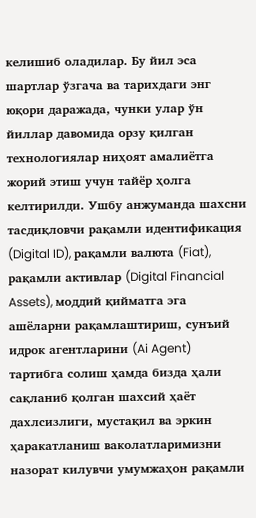келишиб оладилар. Бу йил эса шартлар ўзгача ва тарихдаги энг юқори даражада, чунки улар ўн йиллар давомида орзу қилган технологиялар ниҳоят амалиётга жорий этиш учун тайёр ҳолга келтирилди. Ушбу анжуманда шахсни тасдиқловчи рақамли идентификация (Digital ID), рақамли валюта (Fiat), рақамли активлар (Digital Financial Assets), моддий қийматга эга ашёларни рақамлаштириш, сунъий идрок агентларини (Ai Agent) тартибга солиш ҳамда бизда ҳали сақланиб қолган шахсий ҳаёт дахлсизлиги, мустақил ва эркин ҳаракатланиш ваколатларимизни назорат килувчи умумжаҳон рақамли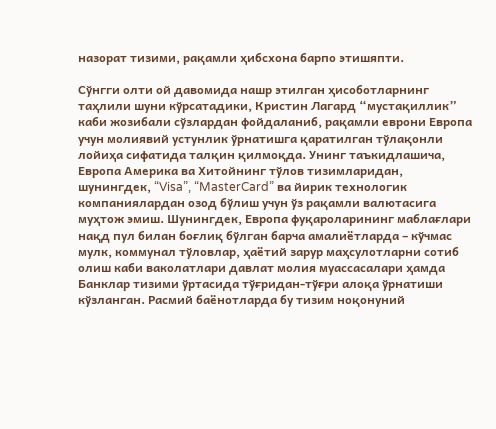назорат тизими, рақамли ҳибсхона барпо этишяпти.

Сўнгги олти ой давомида нашр этилган ҳисоботларнинг таҳлили шуни кўрсатадики, Кристин Лагард “мустақиллик” каби жозибали сўзлардан фойдаланиб, рақамли еврони Европа учун молиявий устунлик ўрнатишга қаратилган тўлақонли лойиҳа сифатида талқин қилмоқда. Унинг таъкидлашича, Европа Америка ва Хитойнинг тўлов тизимларидан, шунингдек, “Visa”, “MasterCard” ва йирик технологик компаниялардан озод бўлиш учун ўз рақамли валютасига муҳтож эмиш. Шунингдек, Европа фуқароларининг маблағлари нақд пул билан боғлиқ бўлган барча амалиётларда – кўчмас мулк, коммунал тўловлар, ҳаётий зарур маҳсулотларни сотиб олиш каби ваколатлари давлат молия муассасалари ҳамда Банклар тизими ўртасида тўғридан-тўғри алоқа ўрнатиши кўзланган. Расмий баёнотларда бу тизим ноқонуний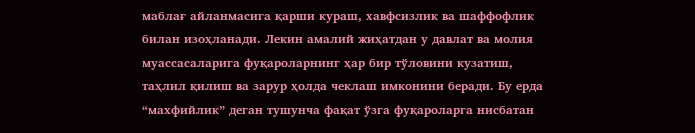маблағ айланмасига қарши кураш, хавфсизлик ва шаффофлик билан изоҳланади. Лекин амалий жиҳатдан у давлат ва молия муассасаларига фуқароларнинг ҳар бир тўловини кузатиш, таҳлил қилиш ва зарур ҳолда чеклаш имконини беради. Бу ерда “махфийлик” деган тушунча фақат ўзга фуқароларга нисбатан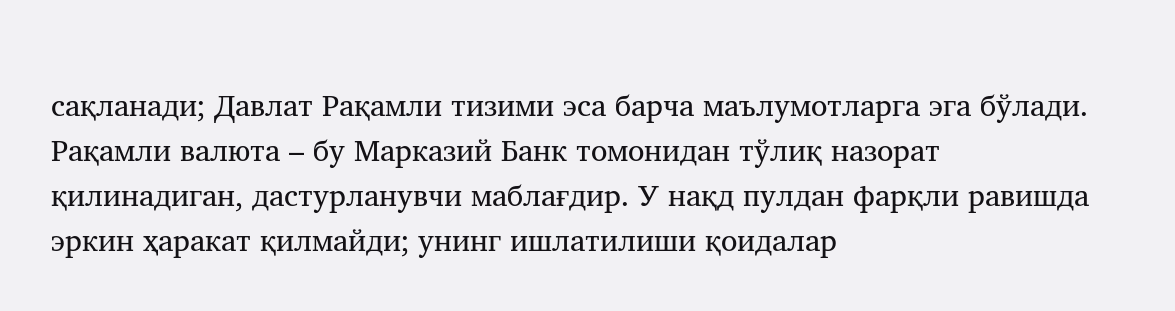сақланади; Давлат Рақамли тизими эса барча маълумотларга эга бўлади. Рақамли валюта – бу Марказий Банк томонидан тўлиқ назорат қилинадиган, дастурланувчи маблағдир. У нақд пулдан фарқли равишда эркин ҳаракат қилмайди; унинг ишлатилиши қоидалар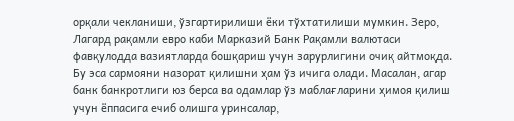орқали чекланиши, ўзгартирилиши ёки тўхтатилиши мумкин. Зеро, Лагард рақамли евро каби Марказий Банк Рақамли валютаси фавқулодда вазиятларда бошқариш учун зарурлигини очиқ айтмоқда. Бу эса сармояни назорат қилишни ҳам ўз ичига олади. Масалан, агар банк банкротлиги юз берса ва одамлар ўз маблағларини ҳимоя қилиш учун ёппасига ечиб олишга уринсалар,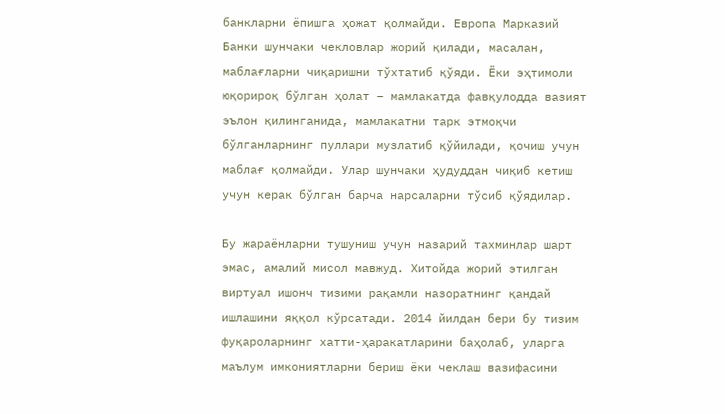банкларни ёпишга ҳожат қолмайди. Европа Марказий Банки шунчаки чекловлар жорий қилади, масалан, маблағларни чиқаришни тўхтатиб қўяди. Ёки эҳтимоли юқорироқ бўлган ҳолат – мамлакатда фавқулодда вазият эълон қилинганида, мамлакатни тарк этмоқчи бўлганларнинг пуллари музлатиб қўйилади, қочиш учун маблағ қолмайди. Улар шунчаки ҳудуддан чиқиб кетиш учун керак бўлган барча нарсаларни тўсиб қўядилар.

Бу жараёнларни тушуниш учун назарий тахминлар шарт эмас, амалий мисол мавжуд. Хитойда жорий этилган виртуал ишонч тизими рақамли назоратнинг қандай ишлашини яққол кўрсатади. 2014 йилдан бери бу тизим фуқароларнинг хатти-ҳаракатларини баҳолаб, уларга маълум имкониятларни бериш ёки чеклаш вазифасини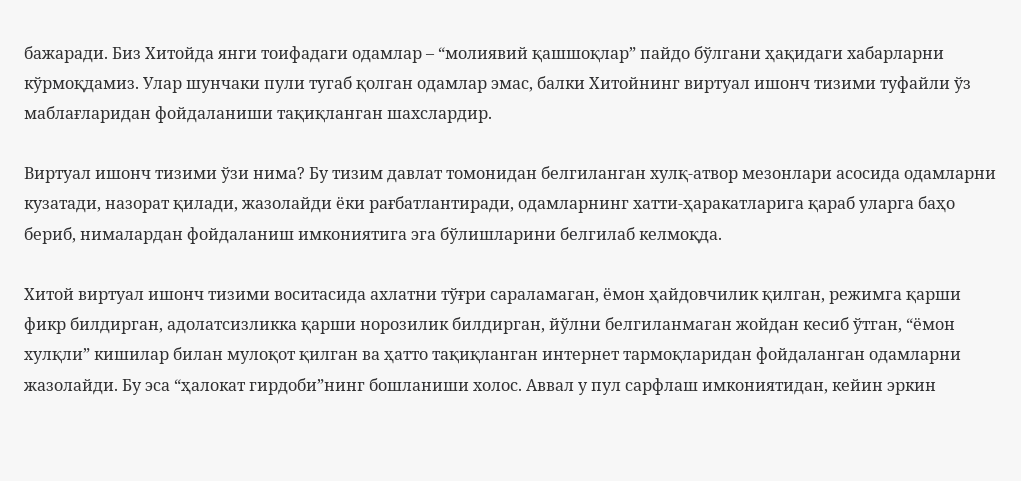бажаради. Биз Хитойда янги тоифадаги одамлар – “молиявий қашшоқлар” пайдо бўлгани ҳақидаги хабарларни кўрмоқдамиз. Улар шунчаки пули тугаб қолган одамлар эмас, балки Хитойнинг виртуал ишонч тизими туфайли ўз маблағларидан фойдаланиши тақиқланган шахслардир.

Виртуал ишонч тизими ўзи нима? Бу тизим давлат томонидан белгиланган хулқ-атвор мезонлари асосида одамларни кузатади, назорат қилади, жазолайди ёки рағбатлантиради, одамларнинг хатти-ҳаракатларига қараб уларга баҳо бериб, нималардан фойдаланиш имкониятига эга бўлишларини белгилаб келмоқда.

Хитой виртуал ишонч тизими воситасида ахлатни тўғри сараламаган, ёмон ҳайдовчилик қилган, режимга қарши фикр билдирган, адолатсизликка қарши норозилик билдирган, йўлни белгиланмаган жойдан кесиб ўтган, “ёмон хулқли” кишилар билан мулоқот қилган ва ҳатто тақиқланган интернет тармоқларидан фойдаланган одамларни жазолайди. Бу эса “ҳалокат гирдоби”нинг бошланиши холос. Аввал у пул сарфлаш имкониятидан, кейин эркин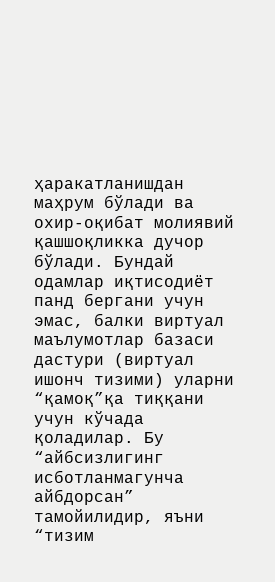ҳаракатланишдан маҳрум бўлади ва охир-оқибат молиявий қашшоқликка дучор бўлади. Бундай одамлар иқтисодиёт панд бергани учун эмас, балки виртуал маълумотлар базаси дастури (виртуал ишонч тизими) уларни “қамоқ”қа тиққани учун кўчада қоладилар. Бу “айбсизлигинг исботланмагунча айбдорсан” тамойилидир, яъни “тизим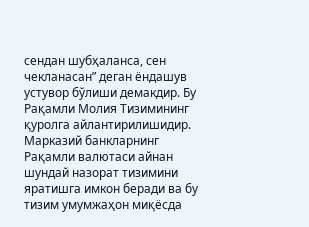сендан шубҳаланса, сен чекланасан” деган ёндашув устувор бўлиши демакдир. Бу Рақамли Молия Тизимининг қуролга айлантирилишидир. Марказий банкларнинг Рақамли валютаси айнан шундай назорат тизимини яратишга имкон беради ва бу тизим умумжаҳон миқёсда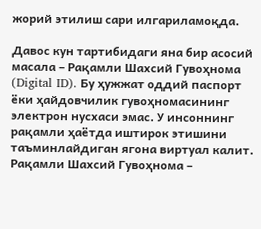жорий этилиш сари илгариламоқда.

Давос кун тартибидаги яна бир асосий масала – Рақамли Шахсий Гувоҳнома (Digital ID). Бу ҳужжат оддий паспорт ёки ҳайдовчилик гувоҳномасининг электрон нусхаси эмас. У инсоннинг рақамли ҳаётда иштирок этишини таъминлайдиган ягона виртуал калит. Рақамли Шахсий Гувоҳнома –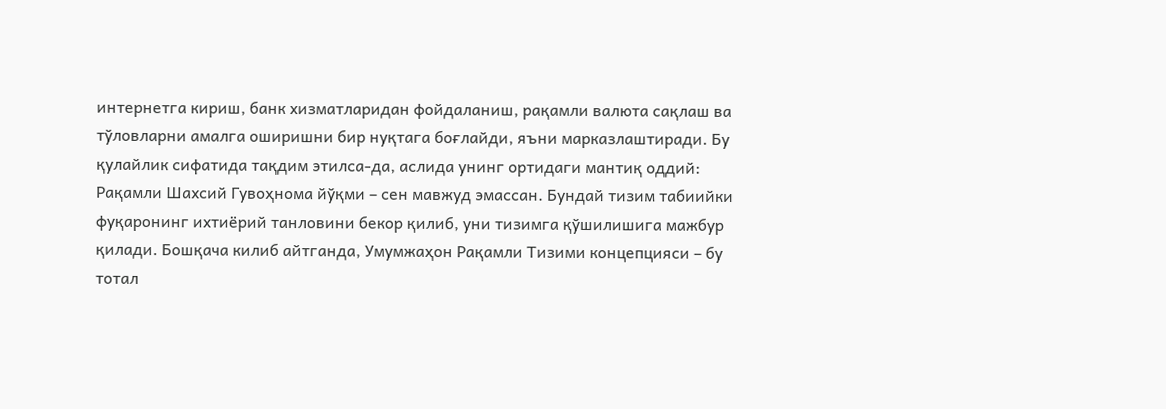интернетга кириш, банк хизматларидан фойдаланиш, рақамли валюта сақлаш ва тўловларни амалга оширишни бир нуқтага боғлайди, яъни марказлаштиради. Бу қулайлик сифатида тақдим этилса-да, аслида унинг ортидаги мантиқ оддий: Рақамли Шахсий Гувоҳнома йўқми – сен мавжуд эмассан. Бундай тизим табиийки фуқаронинг ихтиёрий танловини бекор қилиб, уни тизимга қўшилишига мажбур қилади. Бошқача килиб айтганда, Умумжаҳон Рақамли Тизими концепцияси – бу тотал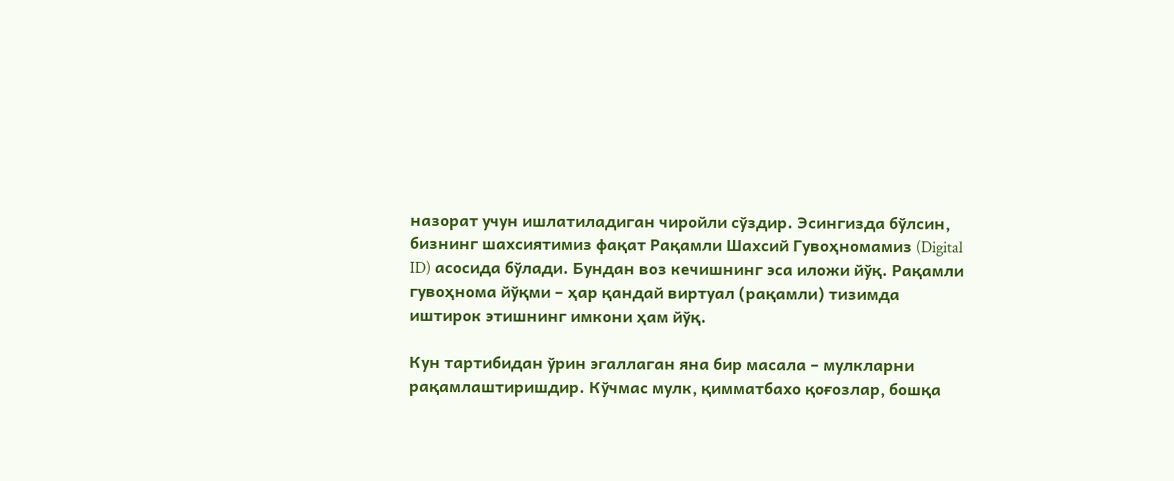назорат учун ишлатиладиган чиройли сўздир. Эсингизда бўлсин, бизнинг шахсиятимиз фақат Рақамли Шахсий Гувоҳномамиз (Digital ID) асосида бўлади. Бундан воз кечишнинг эса иложи йўқ. Рақамли гувоҳнома йўқми – ҳар қандай виртуал (рақамли) тизимда иштирок этишнинг имкони ҳам йўқ.

Кун тартибидан ўрин эгаллаган яна бир масала – мулкларни рақамлаштиришдир. Кўчмас мулк, қимматбахо қоғозлар, бошқа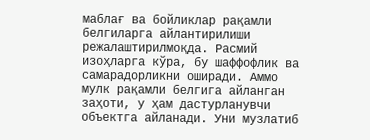маблағ ва бойликлар рақамли белгиларга айлантирилиши режалаштирилмоқда. Расмий изоҳларга кўра, бу шаффофлик ва самарадорликни оширади. Аммо мулк рақамли белгига айланган заҳоти, у ҳам дастурланувчи объектга айланади. Уни музлатиб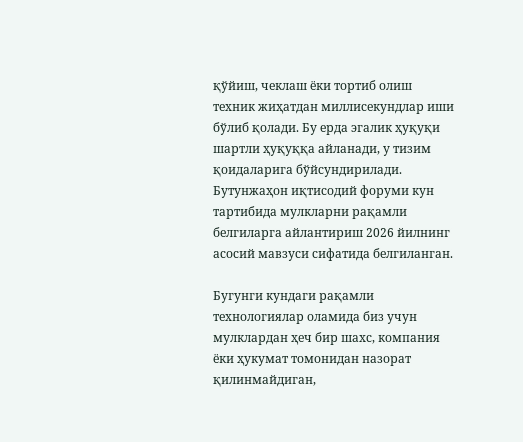қўйиш, чеклаш ёки тортиб олиш техник жиҳатдан миллисекундлар иши бўлиб қолади. Бу ерда эгалик ҳуқуқи шартли ҳуқуққа айланади, у тизим қоидаларига бўйсундирилади. Бутунжаҳон иқтисодий форуми кун тартибида мулкларни рақамли белгиларга айлантириш 2026 йилнинг асосий мавзуси сифатида белгиланган.

Бугунги кундаги рақамли технологиялар оламида биз учун мулклардан ҳеч бир шахс, компания ёки ҳукумат томонидан назорат қилинмайдиган,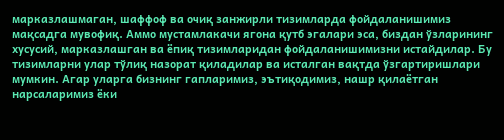марказлашмаган, шаффоф ва очиқ занжирли тизимларда фойдаланишимиз мақсадга мувофиқ. Аммо мустамлакачи ягона қутб эгалари эса, биздан ўзларининг хусусий, марказлашган ва ёпиқ тизимларидан фойдаланишимизни истайдилар. Бу тизимларни улар тўлиқ назорат қиладилар ва исталган вақтда ўзгартиришлари мумкин. Агар уларга бизнинг гапларимиз, эътиқодимиз, нашр қилаётган нарсаларимиз ёки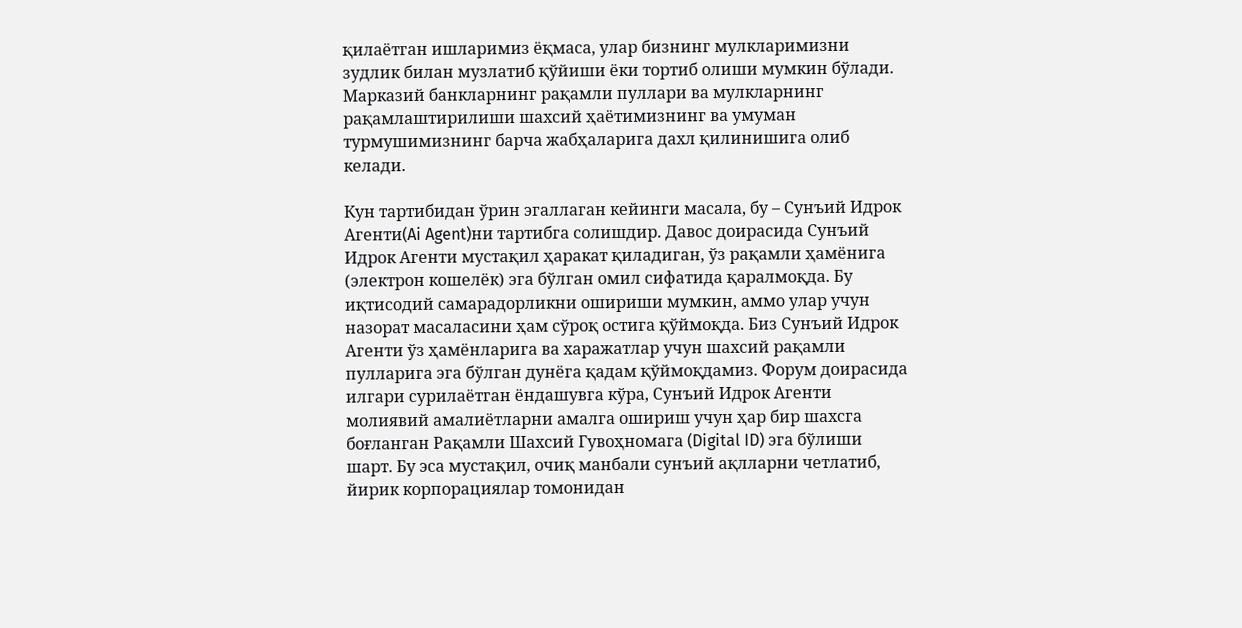қилаётган ишларимиз ёқмаса, улар бизнинг мулкларимизни зудлик билан музлатиб қўйиши ёки тортиб олиши мумкин бўлади. Марказий банкларнинг рақамли пуллари ва мулкларнинг рақамлаштирилиши шахсий ҳаётимизнинг ва умуман турмушимизнинг барча жабҳаларига дахл қилинишига олиб келади.

Кун тартибидан ўрин эгаллаган кейинги масала, бу – Сунъий Идрок Агенти(Ai Agent)ни тартибга солишдир. Давос доирасида Сунъий Идрок Агенти мустақил ҳаракат қиладиган, ўз рақамли ҳамёнига (электрон кошелёк) эга бўлган омил сифатида қаралмоқда. Бу иқтисодий самарадорликни ошириши мумкин, аммо улар учун назорат масаласини ҳам сўроқ остига қўймоқда. Биз Сунъий Идрок Агенти ўз ҳамёнларига ва харажатлар учун шахсий рақамли пулларига эга бўлган дунёга қадам қўймоқдамиз. Форум доирасида илгари сурилаётган ёндашувга кўра, Сунъий Идрок Агенти молиявий амалиётларни амалга ошириш учун ҳар бир шахсга боғланган Рақамли Шахсий Гувоҳномага (Digital ID) эга бўлиши шарт. Бу эса мустақил, очиқ манбали сунъий ақлларни четлатиб, йирик корпорациялар томонидан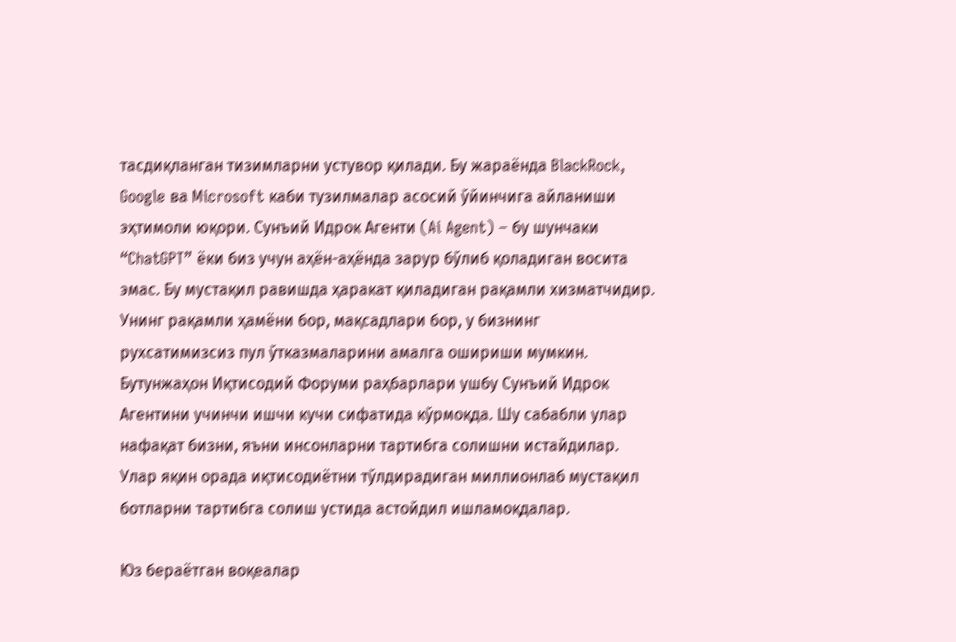тасдиқланган тизимларни устувор қилади. Бу жараёнда BlackRock, Google ва Microsoft каби тузилмалар асосий ўйинчига айланиши эҳтимоли юқори. Сунъий Идрок Агенти (Ai Agent) – бу шунчаки “ChatGPT” ёки биз учун аҳён-аҳёнда зарур бўлиб қоладиган восита эмас. Бу мустақил равишда ҳаракат қиладиган рақамли хизматчидир. Унинг рақамли ҳамёни бор, мақсадлари бор, у бизнинг рухсатимизсиз пул ўтказмаларини амалга ошириши мумкин. Бутунжаҳон Иқтисодий Форуми раҳбарлари ушбу Сунъий Идрок Агентини учинчи ишчи кучи сифатида кўрмоқда. Шу сабабли улар нафақат бизни, яъни инсонларни тартибга солишни истайдилар. Улар яқин орада иқтисодиётни тўлдирадиган миллионлаб мустақил ботларни тартибга солиш устида астойдил ишламоқдалар.

Юз бераётган воқеалар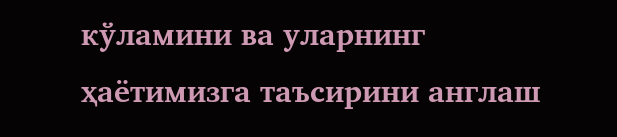кўламини ва уларнинг ҳаётимизга таъсирини англаш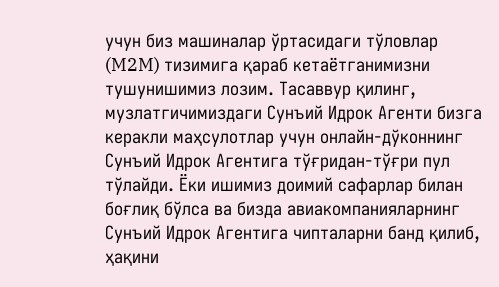учун биз машиналар ўртасидаги тўловлар (M2M) тизимига қараб кетаётганимизни тушунишимиз лозим. Тасаввур қилинг, музлатгичимиздаги Сунъий Идрок Агенти бизга керакли маҳсулотлар учун онлайн-дўконнинг Сунъий Идрок Агентига тўғридан-тўғри пул тўлайди. Ёки ишимиз доимий сафарлар билан боғлиқ бўлса ва бизда авиакомпанияларнинг Сунъий Идрок Агентига чипталарни банд қилиб, ҳақини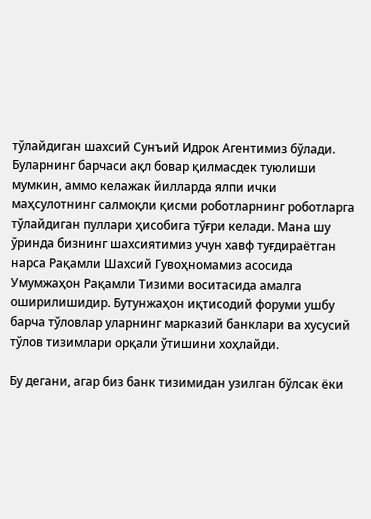тўлайдиган шахсий Сунъий Идрок Агентимиз бўлади. Буларнинг барчаси ақл бовар қилмасдек туюлиши мумкин, аммо келажак йилларда ялпи ички маҳсулотнинг салмоқли қисми роботларнинг роботларга тўлайдиган пуллари ҳисобига тўғри келади. Мана шу ўринда бизнинг шахсиятимиз учун хавф туғдираётган нарса Рақамли Шахсий Гувоҳномамиз асосида Умумжаҳон Рақамли Тизими воситасида амалга оширилишидир. Бутунжаҳон иқтисодий форуми ушбу барча тўловлар уларнинг марказий банклари ва хусусий тўлов тизимлари орқали ўтишини хоҳлайди.

Бу дегани, агар биз банк тизимидан узилган бўлсак ёки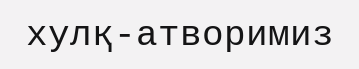хулқ-атворимиз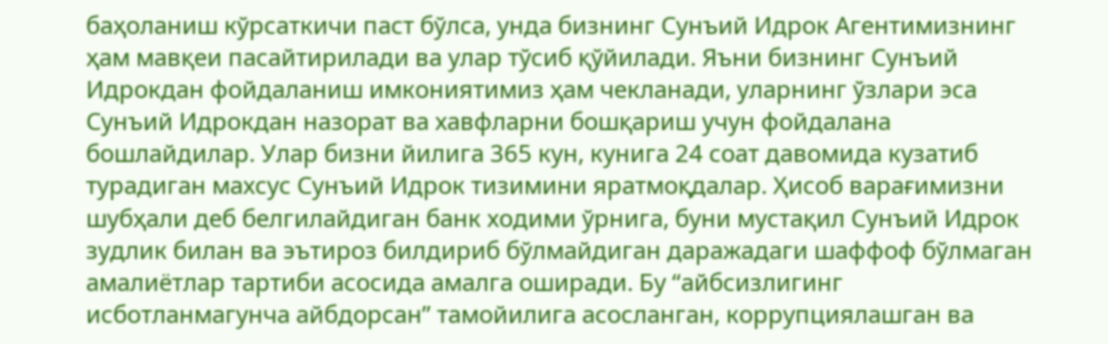баҳоланиш кўрсаткичи паст бўлса, унда бизнинг Сунъий Идрок Агентимизнинг ҳам мавқеи пасайтирилади ва улар тўсиб қўйилади. Яъни бизнинг Сунъий Идрокдан фойдаланиш имкониятимиз ҳам чекланади, уларнинг ўзлари эса Сунъий Идрокдан назорат ва хавфларни бошқариш учун фойдалана бошлайдилар. Улар бизни йилига 365 кун, кунига 24 соат давомида кузатиб турадиган махсус Сунъий Идрок тизимини яратмоқдалар. Ҳисоб варағимизни шубҳали деб белгилайдиган банк ходими ўрнига, буни мустақил Сунъий Идрок зудлик билан ва эътироз билдириб бўлмайдиган даражадаги шаффоф бўлмаган амалиётлар тартиби асосида амалга оширади. Бу “айбсизлигинг исботланмагунча айбдорсан” тамойилига асосланган, коррупциялашган ва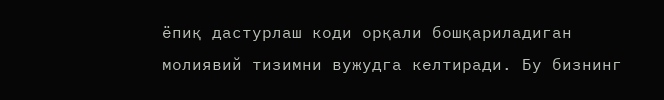ёпиқ дастурлаш коди орқали бошқариладиган молиявий тизимни вужудга келтиради. Бу бизнинг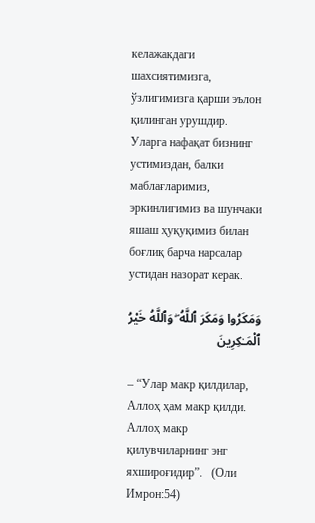келажакдаги шахсиятимизга, ўзлигимизга қарши эълон қилинган урушдир. Уларга нафақат бизнинг устимиздан, балки маблағларимиз, эркинлигимиз ва шунчаки яшаш ҳуқуқимиз билан боғлиқ барча нарсалар устидан назорат керак.

وَمَكَرُوا وَمَكَرَ ٱللَّهُ ۖ وَٱللَّهُ خَيْرُ ٱلْمَـٰكِرِينَ

– “Улар макр қилдилар, Аллоҳ ҳам макр қилди. Аллоҳ макр қилувчиларнинг энг яхшироғидир”.   (Оли Имрон:54)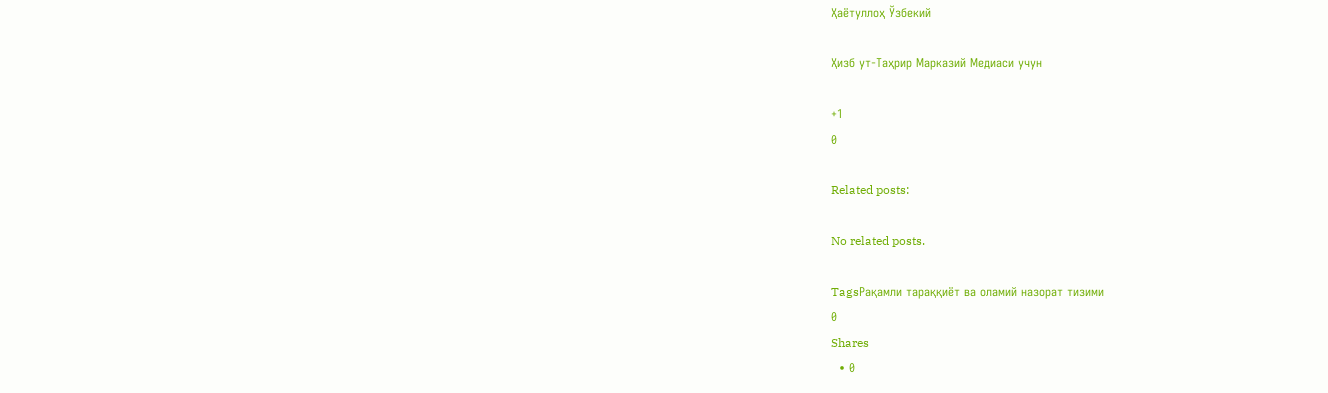Ҳаётуллоҳ Ўзбекий

Ҳизб ут-Таҳрир Марказий Медиаси учун

+1
0

Related posts:

No related posts.

TagsРақамли тараққиёт ва оламий назорат тизими
0
Shares
  • 0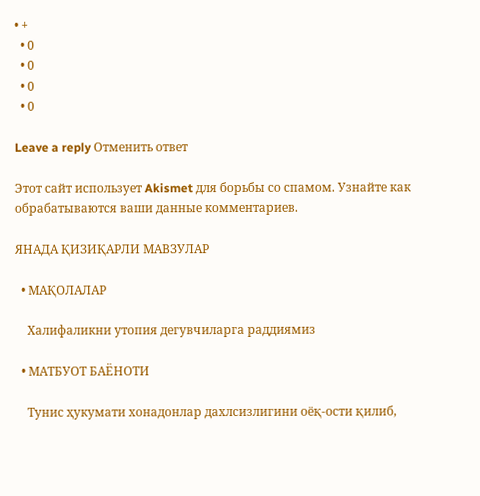• +
  • 0
  • 0
  • 0
  • 0

Leave a reply Отменить ответ

Этот сайт использует Akismet для борьбы со спамом. Узнайте как обрабатываются ваши данные комментариев.

ЯНАДА ҚИЗИҚАРЛИ МАВЗУЛАР

  • МАҚОЛАЛАР

    Халифаликни утопия дегувчиларга раддиямиз

  • МАТБУОТ БАЁНОТИ

    Тунис ҳукумати хонадонлар дахлсизлигини оёқ-ости қилиб,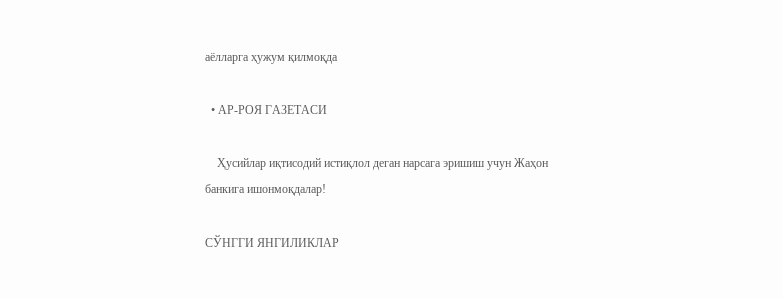аёлларга ҳужум қилмоқда

  • АР-РОЯ ГАЗЕТАСИ

    Ҳусийлар иқтисодий истиқлол деган нарсага эришиш учун Жаҳон банкига ишонмоқдалар!

СЎНГГИ ЯНГИЛИКЛАР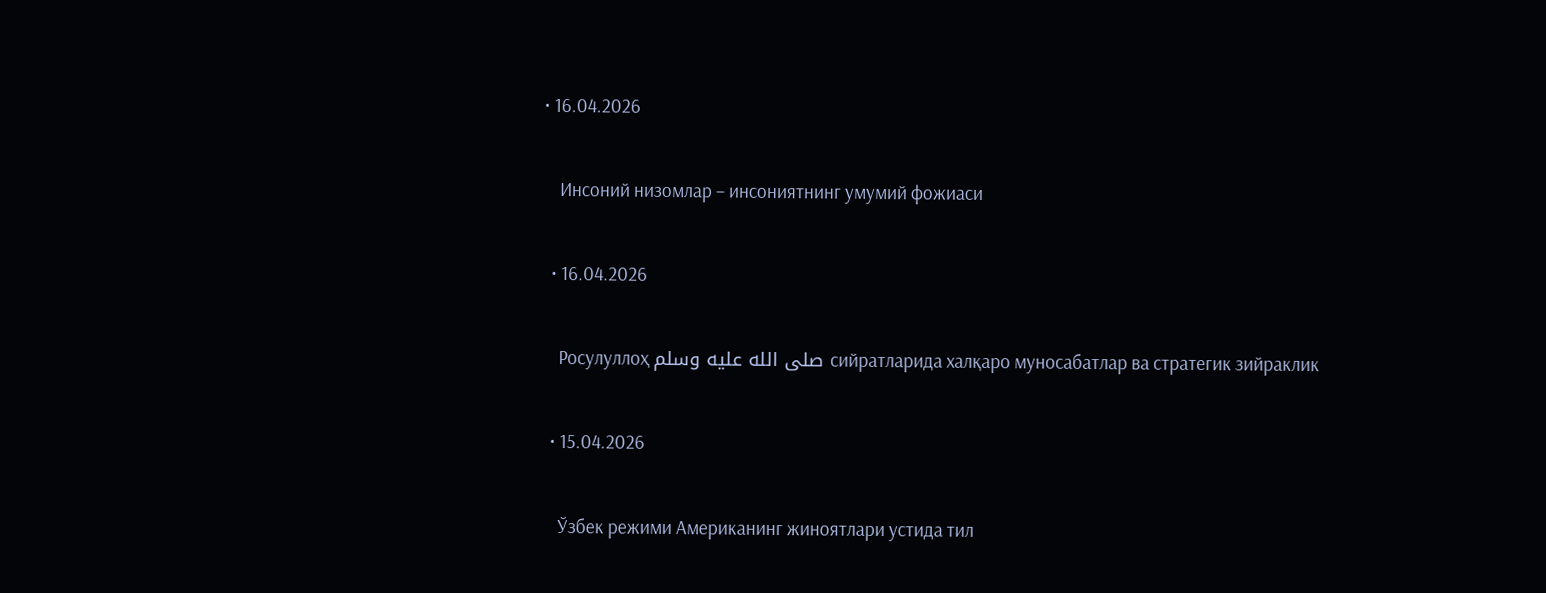• 16.04.2026

    Инсоний низомлар – инсониятнинг умумий фожиаси

  • 16.04.2026

    Росулуллоҳ صلى الله عليه وسلم сийратларида халқаро муносабатлар ва стратегик зийраклик

  • 15.04.2026

    Ўзбек режими Американинг жиноятлари устида тил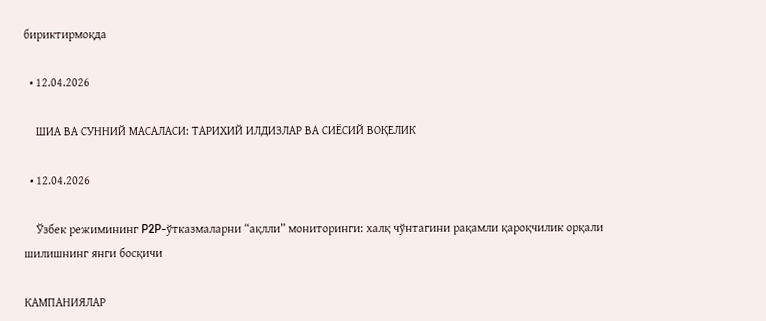бириктирмоқда

  • 12.04.2026

    ШИА ВА СУННИЙ МАСАЛАСИ: ТАРИХИЙ ИЛДИЗЛАР ВА СИЁСИЙ ВОҚЕЛИК

  • 12.04.2026

    Ўзбек режимининг P2P-ўтказмаларни “ақлли” мониторинги: халқ чўнтагини рақамли қароқчилик орқали шилишнинг янги босқичи

КАМПАНИЯЛАР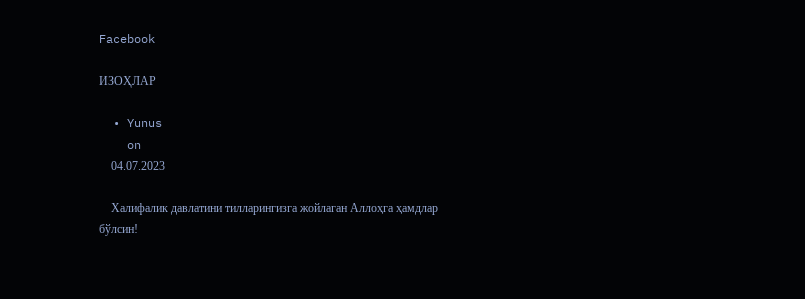Facebook

ИЗОҲЛАР

  • Yunus
    on
    04.07.2023

    Халифалик давлатини тилларингизга жойлаган Аллоҳга ҳамдлар бўлсин!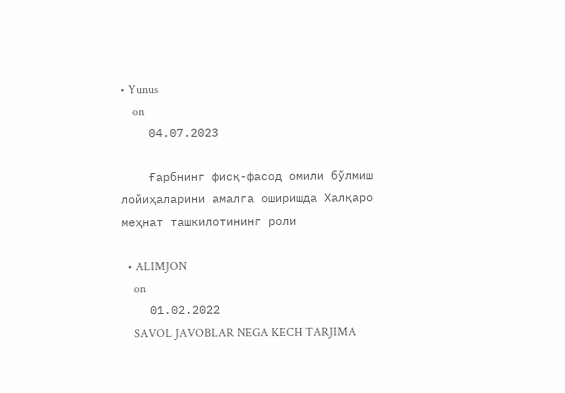• Yunus
    on
    04.07.2023

    Ғарбнинг фисқ-фасод омили бўлмиш лойиҳаларини амалга оширишда Халқаро меҳнат ташкилотининг роли

  • ALIMJON
    on
    01.02.2022
    SAVOL JAVOBLAR NEGA KECH TARJIMA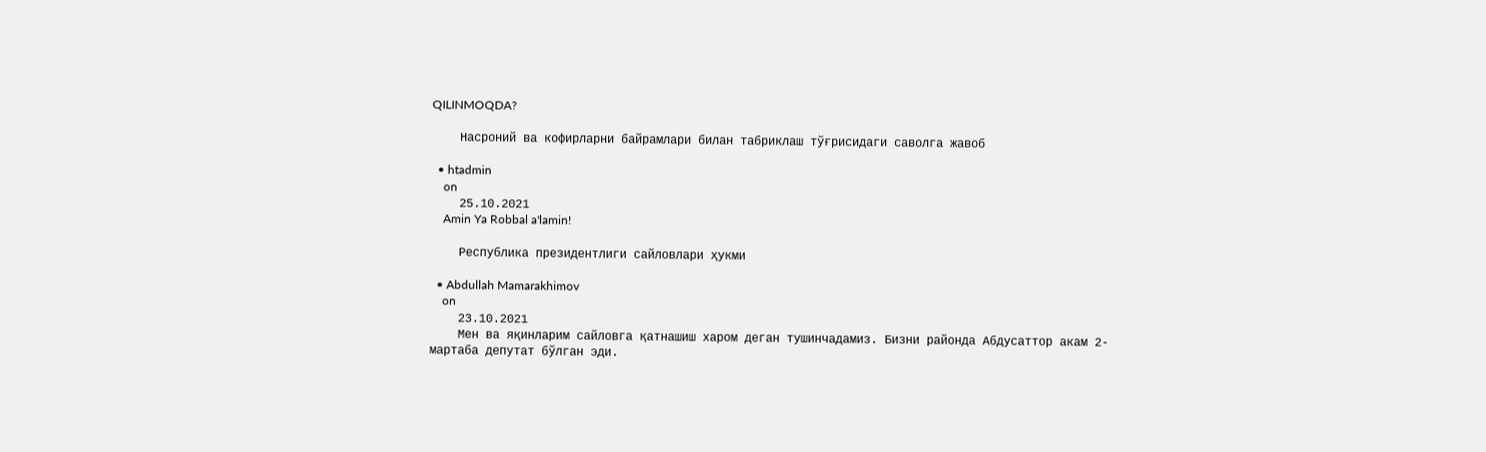QILINMOQDA?

    Насроний ва кофирларни байрамлари билан табриклаш тўғрисидаги саволга жавоб

  • htadmin
    on
    25.10.2021
    Amin Ya Robbal a'lamin!

    Республика президентлиги сайловлари ҳукми

  • Abdullah Mamarakhimov
    on
    23.10.2021
    Мен ва яқинларим сайловга қатнашиш харом деган тушинчадамиз. Бизни районда Абдусаттор акам 2-мартаба депутат бўлган эди.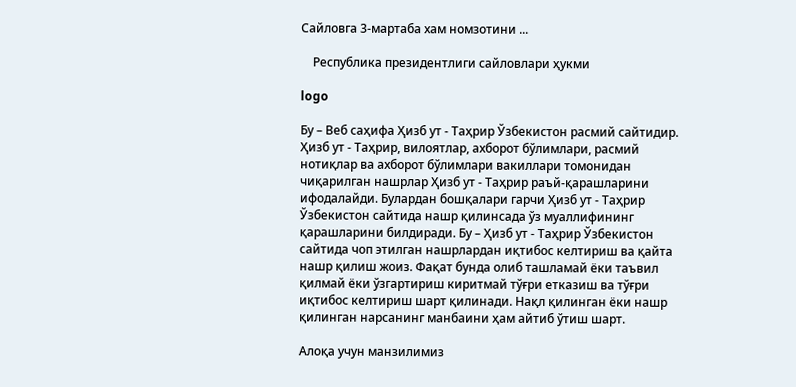Сайловга 3-мартаба хам номзотини ...

    Республика президентлиги сайловлари ҳукми

logo

Бу – Веб саҳифа Ҳизб ут - Таҳрир Ўзбекистон расмий сайтидир. Ҳизб ут - Таҳрир, вилоятлар, ахборот бўлимлари, расмий нотиқлар ва ахборот бўлимлари вакиллари томонидан чиқарилган нашрлар Ҳизб ут - Таҳрир раъй-қарашларини ифодалайди. Булардан бошқалари гарчи Ҳизб ут - Таҳрир Ўзбекистон сайтида нашр қилинсада ўз муаллифининг қарашларини билдиради. Бу – Ҳизб ут - Таҳрир Ўзбекистон сайтида чоп этилган нашрлардан иқтибос келтириш ва қайта нашр қилиш жоиз. Фақат бунда олиб ташламай ёки таъвил қилмай ёки ўзгартириш киритмай тўғри етказиш ва тўғри иқтибос келтириш шарт қилинади. Нақл қилинган ёки нашр қилинган нарсанинг манбаини ҳам айтиб ўтиш шарт.

Алоқа учун манзилимиз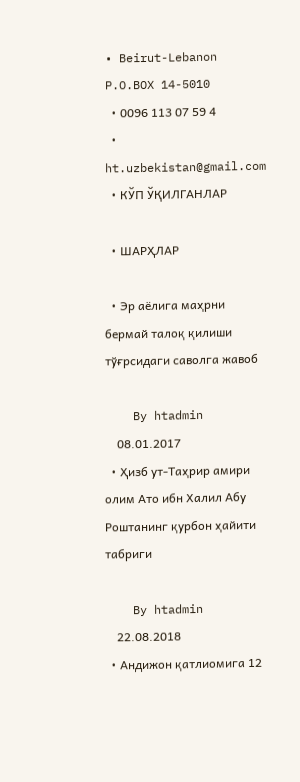• Beirut-Lebanon P.O.BOX 14-5010
  • 0096 113 07 59 4
  • ht.uzbekistan@gmail.com
  • КЎП ЎҚИЛГАНЛАР

  • ШАРҲЛАР

  • Эр аёлига маҳрни бермай талоқ қилиши тўғрсидаги саволга жавоб

    By htadmin
    08.01.2017
  • Ҳизб ут-Таҳрир амири олим Ато ибн Халил Абу Роштанинг қурбон ҳайити табриги

    By htadmin
    22.08.2018
  • Андижон қатлиомига 12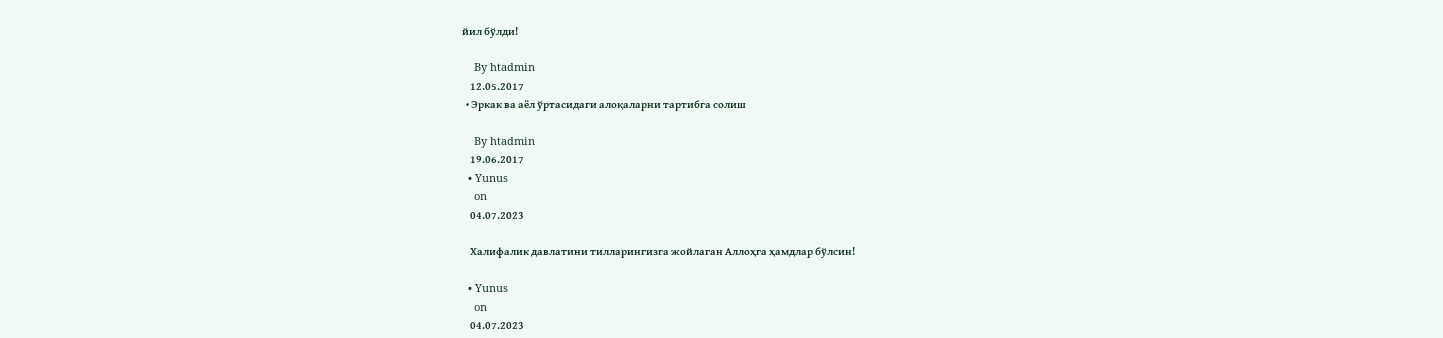йил бўлди!

    By htadmin
    12.05.2017
  • Эркак ва аёл ўртасидаги алоқаларни тартибга солиш

    By htadmin
    19.06.2017
  • Yunus
    on
    04.07.2023

    Халифалик давлатини тилларингизга жойлаган Аллоҳга ҳамдлар бўлсин!

  • Yunus
    on
    04.07.2023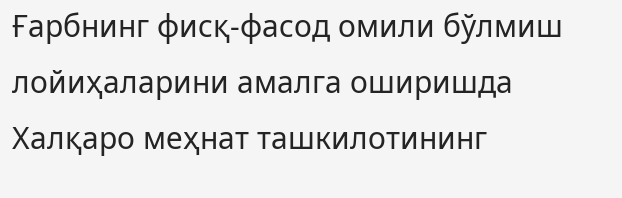Ғарбнинг фисқ-фасод омили бўлмиш лойиҳаларини амалга оширишда Халқаро меҳнат ташкилотининг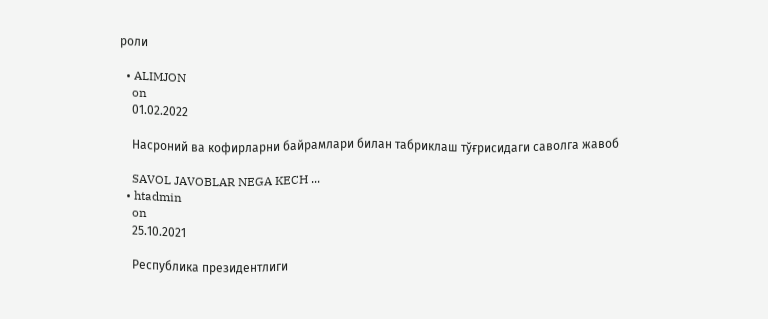роли

  • ALIMJON
    on
    01.02.2022

    Насроний ва кофирларни байрамлари билан табриклаш тўғрисидаги саволга жавоб

    SAVOL JAVOBLAR NEGA KECH ...
  • htadmin
    on
    25.10.2021

    Республика президентлиги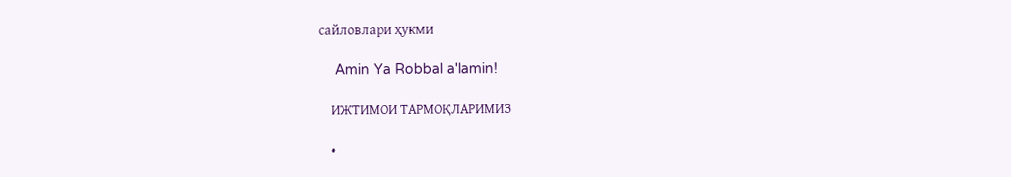сайловлари ҳукми

    Amin Ya Robbal a'lamin!

    ИЖТИМОИ ТАРМОҚЛАРИМИЗ

    •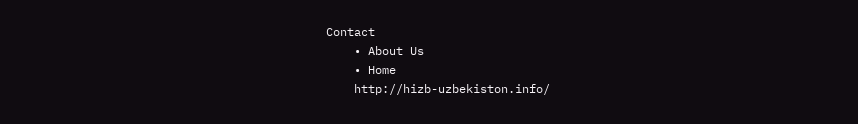Contact
    • About Us
    • Home
    http://hizb-uzbekiston.info/